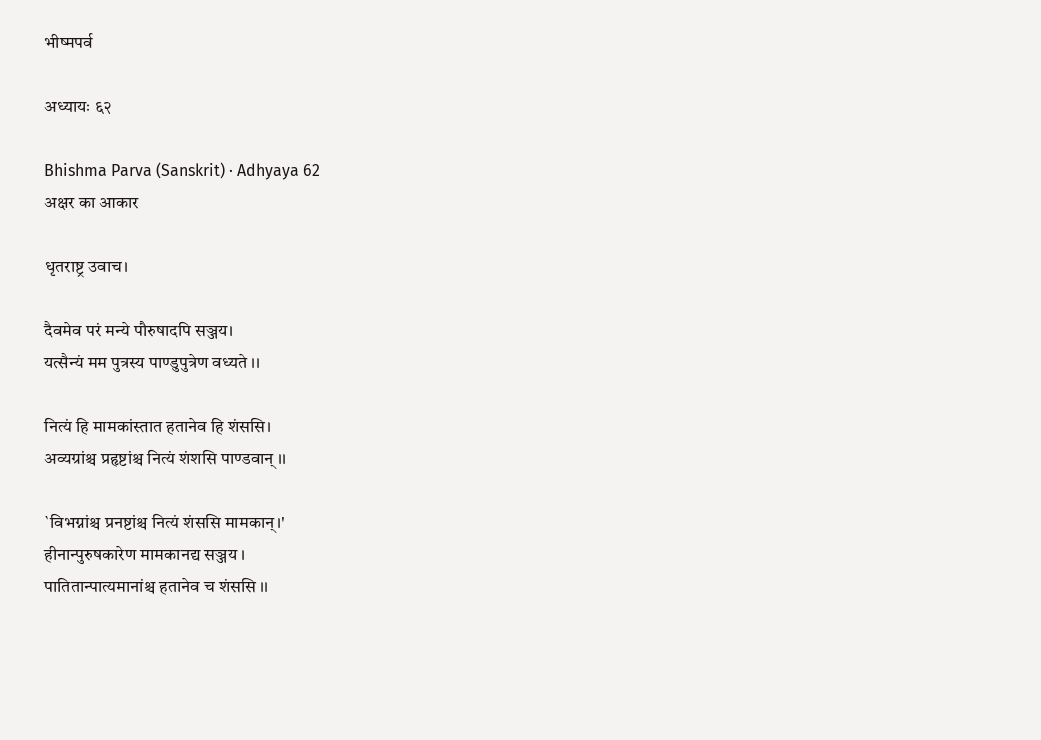भीष्मपर्व

अध्यायः ६२

Bhishma Parva (Sanskrit) · Adhyaya 62
अक्षर का आकार

धृतराष्ट्र उवाच।

दैवमेव परं मन्ये पौरुषादपि सञ्जय।
यत्सैन्यं मम पुत्रस्य पाण्डुपुत्रेण वध्यते ।।

नित्यं हि मामकांस्तात हतानेव हि शंससि।
अव्यग्रांश्च प्रहृष्टांश्च नित्यं शंशसि पाण्डवान् ।।

`विभग्नांश्च प्रनष्टांश्च नित्यं शंससि मामकान्।'
हीनान्पुरुषकारेण मामकानद्य सञ्जय ।
पातितान्पात्यमानांश्च हतानेव च शंससि ।।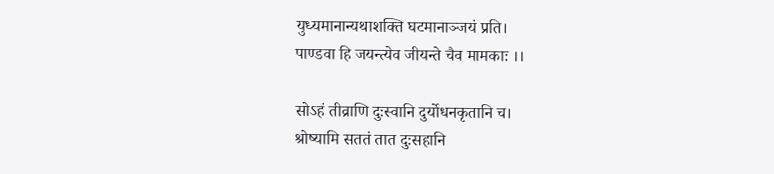युध्यमानान्यथाशक्ति घटमानाञ्जयं प्रति।
पाण्डवा हि जयन्त्येव जीयन्ते चैव मामकाः ।।

सोऽहं तीव्राणि दुःस्वानि दुर्योधनकृतानि च।
श्रोष्यामि सततं तात दुःसहानि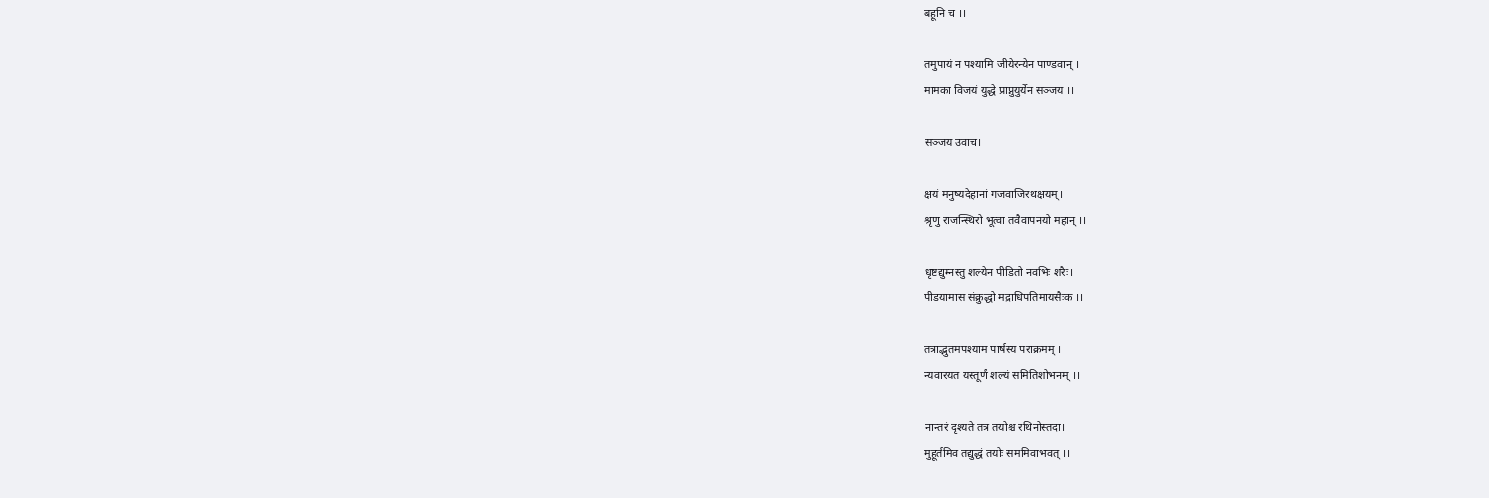बहूनि च ।।

तमुपायं न पश्यामि जीयेरन्येन पाण्डवान् ।
मामका विजयं युद्धे प्राप्नुयुर्येन सञ्जय ।।

सञ्जय उवाच।

क्षयं मनुष्यदेहानां गजवाजिरथक्षयम्।
श्रृणु राजन्स्थिरो भूत्वा तवैवापनयो महान् ।।

धृष्टद्युम्नस्तु शल्येन पीडितो नवभिः शरैः।
पीडयामास संक्रुद्धो मद्राधिपतिमायसैःक ।।

तत्राद्भुतमपश्याम पार्षस्य पराक्रमम् ।
न्यवारयत यस्तूर्णं शल्यं समितिशोभनम् ।।

नान्तरं दृश्यते तत्र तयोश्च रथिनोस्तदा।
मुहूर्तमिव तद्युद्धं तयोः सममिवाभवत् ।।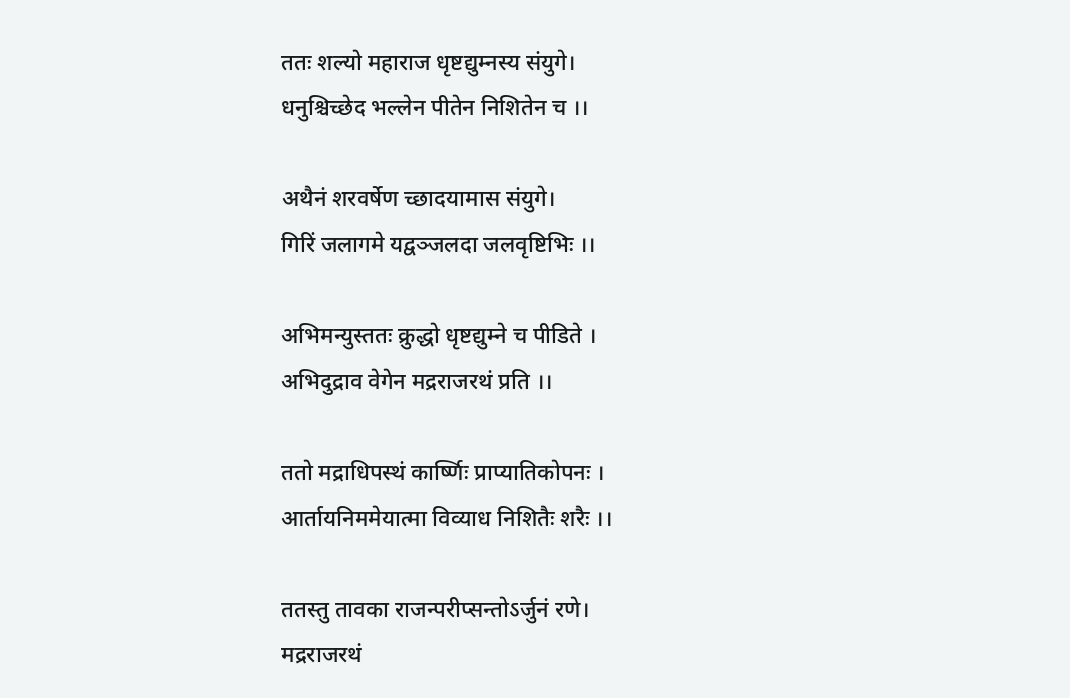ततः शल्यो महाराज धृष्टद्युम्नस्य संयुगे।
धनुश्चिच्छेद भल्लेन पीतेन निशितेन च ।।

अथैनं शरवर्षेण च्छादयामास संयुगे।
गिरिं जलागमे यद्वञ्जलदा जलवृष्टिभिः ।।

अभिमन्युस्ततः क्रुद्धो धृष्टद्युम्ने च पीडिते ।
अभिदुद्राव वेगेन मद्रराजरथं प्रति ।।

ततो मद्राधिपस्थं कार्ष्णिः प्राप्यातिकोपनः ।
आर्तायनिममेयात्मा विव्याध निशितैः शरैः ।।

ततस्तु तावका राजन्परीप्सन्तोऽर्जुनं रणे।
मद्रराजरथं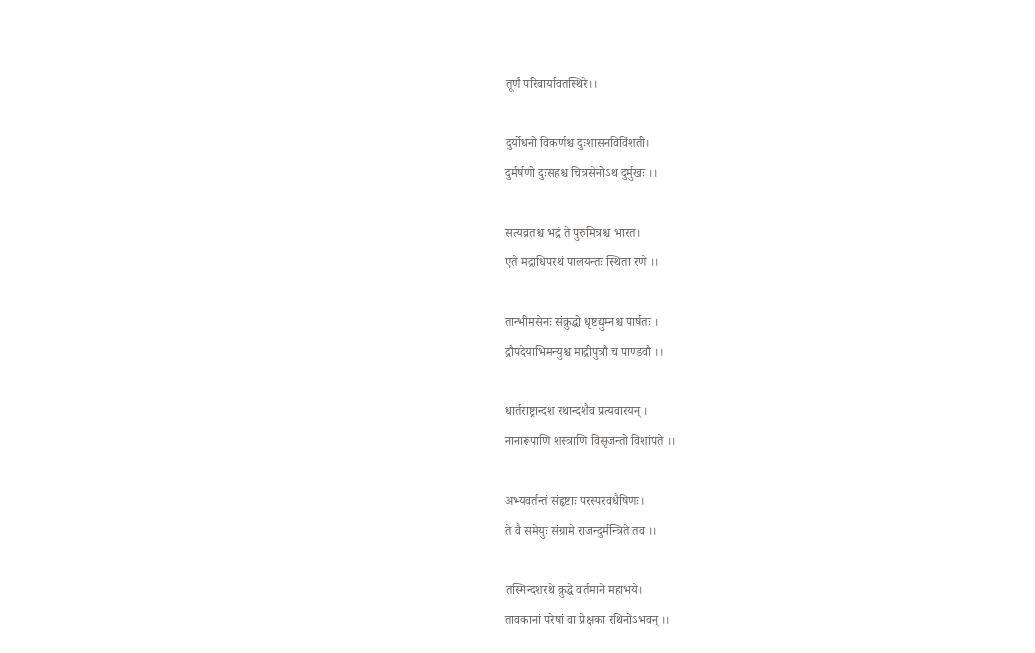तूर्णं परिवार्यावतस्थिरे।।

दुर्योधनो विकर्णश्च दुःशासनविविंशती।
दुर्मर्षणो दुःसहश्च चित्रसेनोऽथ दुर्मुखः ।।

सत्यव्रतश्च भद्रं ते पुरुमित्रश्च भारत।
एते मद्राधिपरथं पालयन्तः स्थिता रणे ।।

तान्भीमसेनः संक्रुद्धो धृष्टद्युम्नश्च पार्षतः ।
द्रौपदेयाभिमन्युश्च माद्रीपुत्रौ च पाण्डवौ ।।

धार्तराष्ट्रान्दश रथान्दशैव प्रत्यवारयन् ।
नानारूपाणि शस्त्राणि विसृजन्तो विशांपते ।।

अभ्यवर्तन्तं संहृष्टाः परस्परवधैषिणः।
ते वै समेयुः संग्रामे राजन्दुर्मन्त्रिते तव ।।

तस्मिन्दशरथे क्रुद्धे वर्तमाने महाभये।
तावकानां परेषां वा प्रेक्षका रथिनोऽभवन् ।।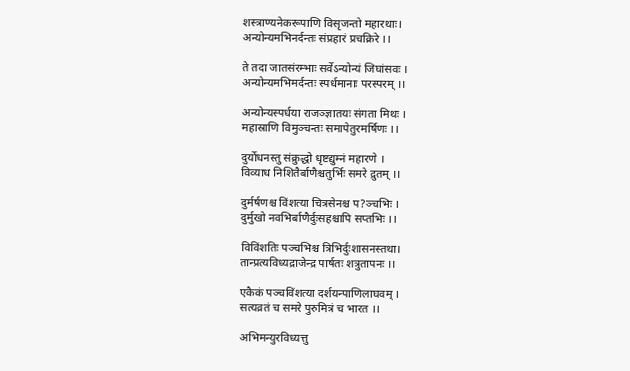शस्त्राण्यनेकरूपाणि विसृजन्तो महारथाः।
अन्योन्यमभिनर्दन्तः संप्रहारं प्रचक्रिरे ।।

ते तदा जातसंरम्भाः सर्वेऽन्योन्यं जिघांसवः ।
अन्योन्यमभिमर्दन्तः स्पर्धमानाः परस्परम् ।।

अन्योन्यस्पर्धया राजञ्ज्ञातयः संगता मिथः ।
महास्राणि विमुञ्चन्तः समापेतुरमर्षिणः ।।

दुर्योधनस्तु संक्रुद्धो धृष्टद्युम्नं महारणे ।
विव्याध निशितैर्बाणैश्चतुर्भिः समरे द्रुतम् ।।

दुर्मर्षणश्च विंशत्या चित्रसेनश्च प?ञ्चभिः ।
दुर्मुखो नवभिर्बाणैर्दुःसहश्चापि सप्तभिः ।।

विविंशतिः पञ्चभिश्च त्रिभिर्दुःशासनस्तथा।
तान्प्रत्यविध्यद्राजेन्द्र पार्षतः शत्रुतापनः ।।

एकैकं पञ्चविंशत्या दर्शयन्पाणिलाघवम् ।
सत्यव्रतं च समरे पुरुमित्रं च भारत ।।

अभिमन्युरविध्यत्तु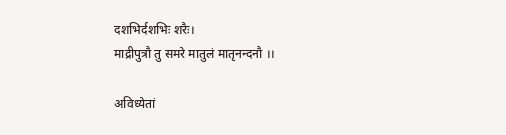दशभिर्दशभिः शरैः।
माद्रीपुत्रौ तु समरे मातुलं मातृनन्दनौ ।।

अविध्येतां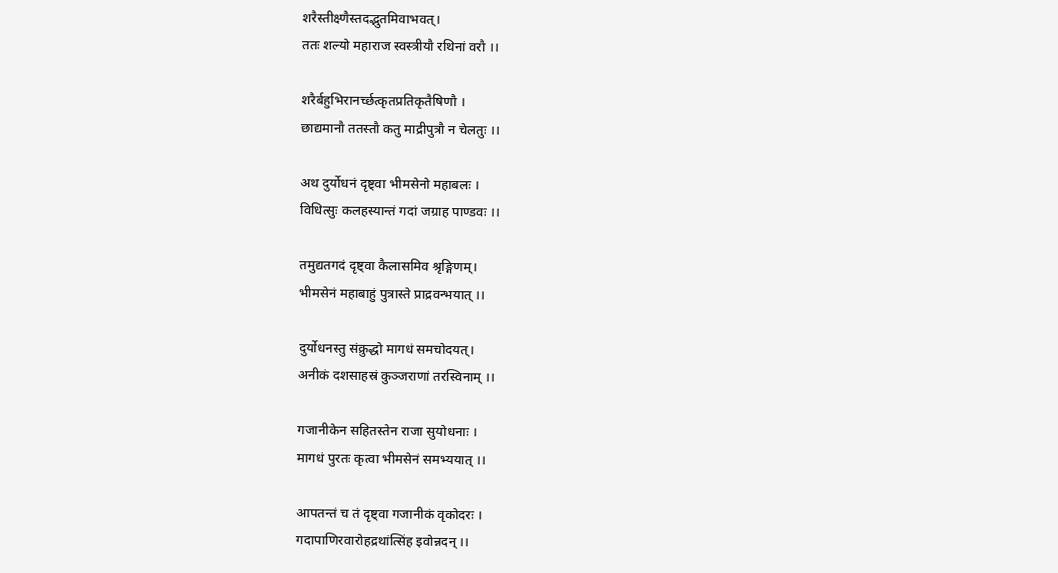शरैस्तीक्ष्णैस्तदद्भुतमिवाभवत्।
ततः शल्यो महाराज स्वस्त्रीयौ रथिनां वरौ ।।

शरैर्बहुभिरानर्च्छत्कृतप्रतिकृतैषिणौ ।
छाद्यमानौ ततस्तौ कतु माद्रीपुत्रौ न चेलतुः ।।

अथ दुर्योधनं दृष्ट्वा भीमसेनो महाबलः ।
विधित्सुः कलहस्यान्तं गदां जग्राह पाण्डवः ।।

तमुद्यतगदं दृष्ट्वा कैलासमिव श्रृङ्गिणम्।
भीमसेनं महाबाहुं पुत्रास्ते प्राद्रवन्भयात् ।।

दुर्योधनस्तु संक्रुद्धो मागधं समचोदयत्।
अनीकं दशसाहस्रं कुञ्जराणां तरस्विनाम् ।।

गजानीकेन सहितस्तेन राजा सुयोधनाः ।
मागधं पुरतः कृत्वा भीमसेनं समभ्ययात् ।।

आपतन्तं च तं दृष्ट्वा गजानीकं वृकोदरः ।
गदापाणिरवारोहद्रथांत्सिंह इवोन्नदन् ।।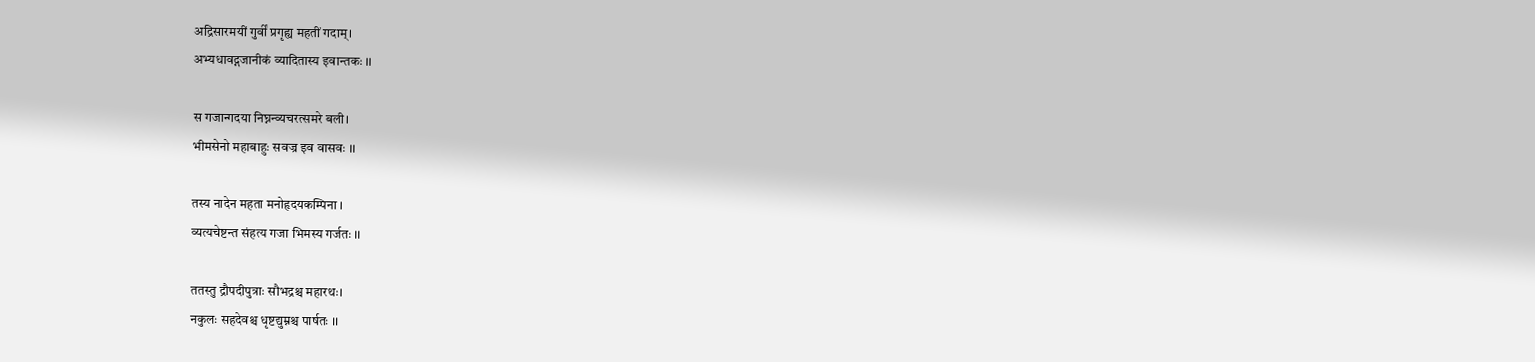अद्रिसारमयीं गुर्वीं प्रगृह्य महतीं गदाम्।
अभ्यधावद्गजानीकं व्यादितास्य इवान्तकः ।।

स गजान्गदया निघ्नन्व्यचरत्समरे बली।
भीमसेनो महाबाहुः सवज्र इव वासवः ।।

तस्य नादेन महता मनोहृदयकम्पिना ।
व्यत्यचेष्टन्त संहत्य गजा भिमस्य गर्जतः ।।

ततस्तु द्रौपदीपुत्राः सौभद्रश्च महारथः।
नकुलः सहदेवश्च धृष्टद्युम्नश्च पार्षतः ।।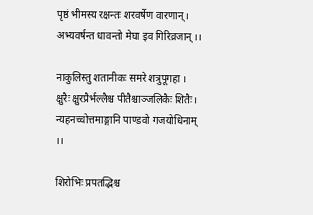पृष्ठं भीमस्य रक्षन्तः शरवर्षेण वारणान्।
अभ्यवर्षन्त धावन्तो मेघा इव गिरिव्रजान् ।।

नाकुलिस्तु शतानीकः समरे शत्रुपूगहा ।
क्षुरैः क्षुरप्रैर्भल्लैश्च पीतैश्चाञ्जलिकैः शितैः।
न्यहनच्चोत्तमाङ्गानि पाण्डवो गजयोधिनाम् ।।

शिरोभिः प्रपतद्भिश्च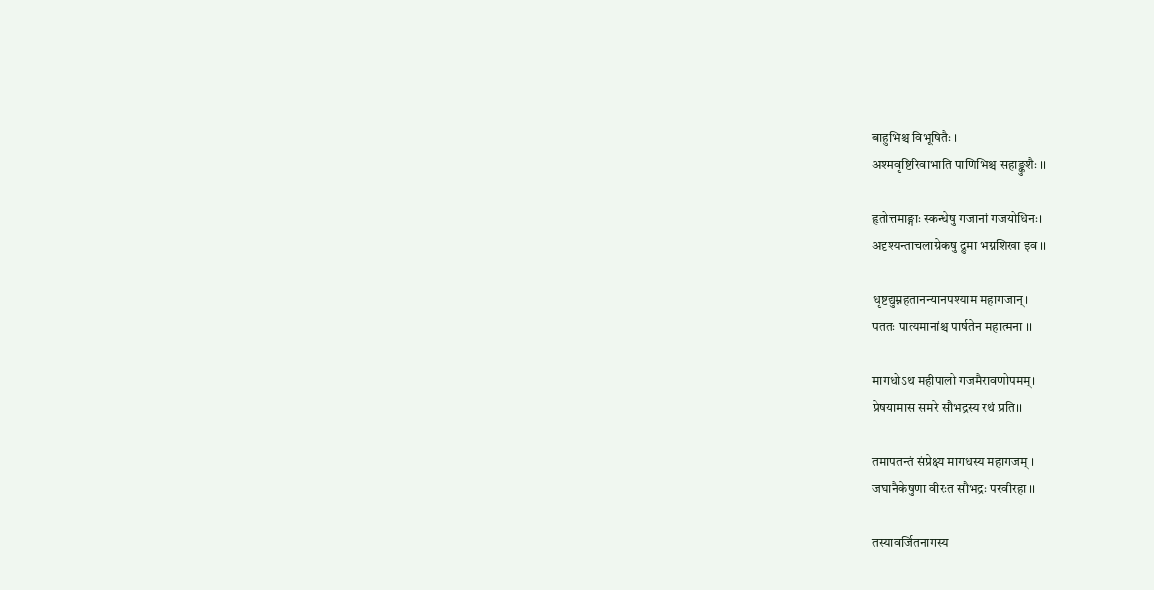बाहुभिश्च विभूषितैः ।
अश्मवृष्टिरिवाभाति पाणिभिश्च सहाङ्कुशैः ।।

हृतोत्तमाङ्गाः स्कन्धेषु गजानां गजयोधिनः।
अदृश्यन्ताचलाग्रेकषु द्रुमा भग्नशिखा इव ।।

धृष्टद्युम्नहतानन्यानपश्याम महागजान्।
पततः पात्यमानांश्च पार्षतेन महात्मना ।।

मागधोऽथ महीपालो गजमैरावणोपमम्।
प्रेषयामास समरे सौभद्रस्य रथं प्रति।।

तमापतन्तं संप्रेक्ष्य मागधस्य महागजम् ।
जघानैकेषुणा वीरःत सौभद्रः परवीरहा ।।

तस्यावर्जितनागस्य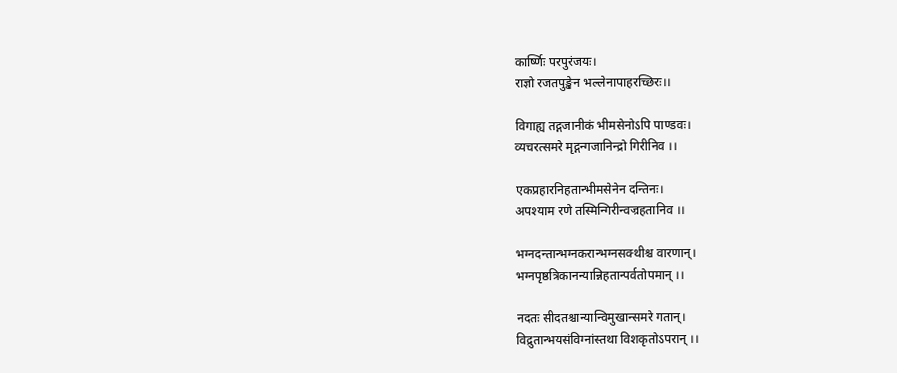कार्ष्णिः परपुरंजयः।
राज्ञो रजतपुङ्खेन भल्लेनापाहरच्छिरः।।

विगाह्य तद्गजानीकं भीमसेनोऽपि पाण्डवः।
व्यचरत्समरे मृद्गन्गजानिन्द्रो गिरीनिव ।।

एकप्रहारनिहतान्भीमसेनेन दन्तिनः।
अपश्याम रणे तस्मिन्गिरीन्वज्रहतानिव ।।

भग्नदन्तान्भग्नकरान्भग्नसक्थीश्च वारणान्।
भग्नपृष्ठत्रिकानन्यान्निहतान्पर्वतोपमान् ।।

नदतः सीदतश्चान्यान्विमुखान्समरे गतान्।
विद्रुतान्भयसंविग्नांस्तथा विशकृतोऽपरान् ।।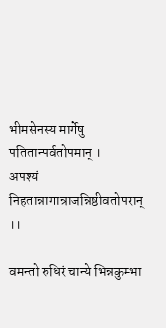भीमसेनस्य मार्गेषु पतितान्पर्वतोपमान् ।
अपश्यं निहतान्नागान्राजन्निष्ठीवतोपरान् ।।

वमन्तो रुधिरं चान्ये भिन्नकुम्भा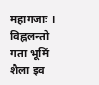महागजाः ।
विह्नलन्तो गता भूमिं शैला इव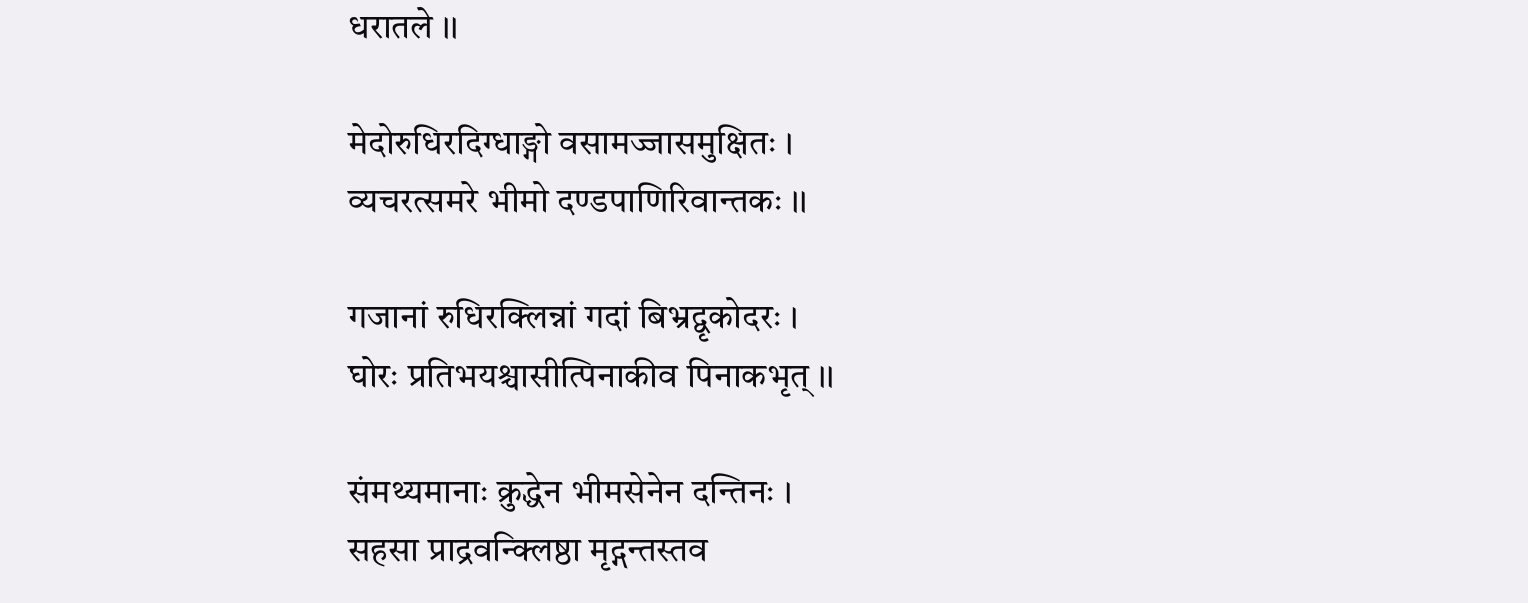धरातले ।।

मेदोरुधिरदिग्धाङ्गो वसामज्जासमुक्षितः ।
व्यचरत्समरे भीमो दण्डपाणिरिवान्तकः ।।

गजानां रुधिरक्लिन्नां गदां बिभ्रद्वृकोदरः ।
घोरः प्रतिभयश्चासीत्पिनाकीव पिनाकभृत् ।।

संमथ्यमानाः क्रुद्धेन भीमसेनेन दन्तिनः ।
सहसा प्राद्रवन्क्लिष्ठा मृद्गन्तस्तव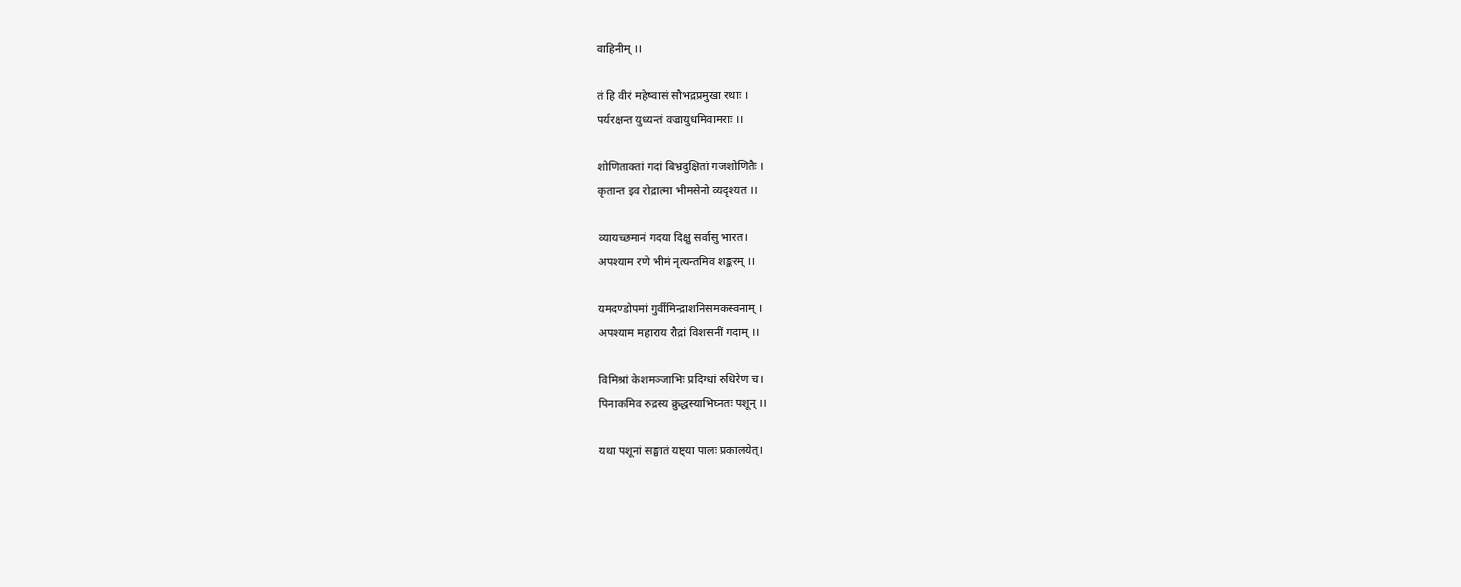वाहिनीम् ।।

तं हि वीरं महेष्वासं सौभद्रप्रमुखा रथाः ।
पर्यरक्षन्त युध्यन्तं वज्रायुधमिवामराः ।।

शोणिताक्तां गदां बिभ्रदुक्षितां गजशोणितैः ।
कृतान्त इव रोद्रात्मा भीमसेनो व्यदृश्यत ।।

व्यायच्छमानं गदया दिक्षु सर्वासु भारत।
अपश्याम रणे भीमं नृत्यन्तमिव शङ्करम् ।।

यमदण्डोपमां गुर्वीमिन्द्राशनिसमकस्वनाम् ।
अपश्याम महाराय रौद्रां विशसनीं गदाम् ।।

विमिश्रां केशमञ्जाभिः प्रदिग्धां रुधिरेण च।
पिनाकमिव रुद्रस्य क्रुद्धस्याभिघ्नतः पशून् ।।

यथा पशूनां सङ्घातं यष्ट्या पालः प्रकालयेत्।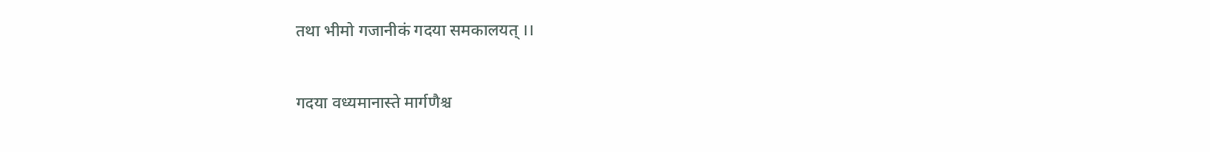तथा भीमो गजानीकं गदया समकालयत् ।।

गदया वध्यमानास्ते मार्गणैश्च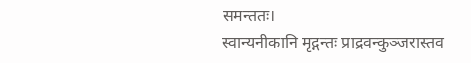समन्ततः।
स्वान्यनीकानि मृद्गन्तः प्राद्रवन्कुञ्जरास्तव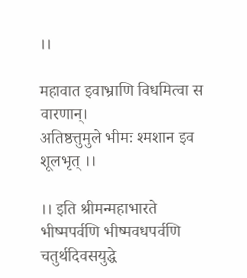।।

महावात इवाभ्राणि विधमित्वा स वारणान्।
अतिष्ठत्तुमुले भीमः श्मशान इव शूलभृत् ।।

।। इति श्रीमन्महाभारते भीष्मपर्वणि भीष्मवधपर्वणि
चतुर्थदिवसयुद्धे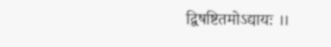द्विषष्टितमोऽद्यायः ।।